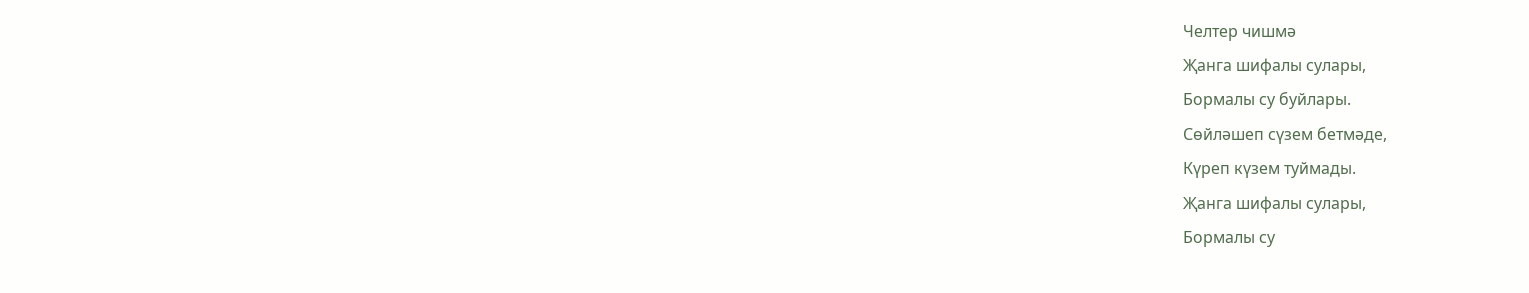Челтер чишмә
Җанга шифалы сулары,
Бормалы су буйлары.
Сөйләшеп сүзем бетмәде,
Күреп күзем туймады.
Җанга шифалы сулары,
Бормалы су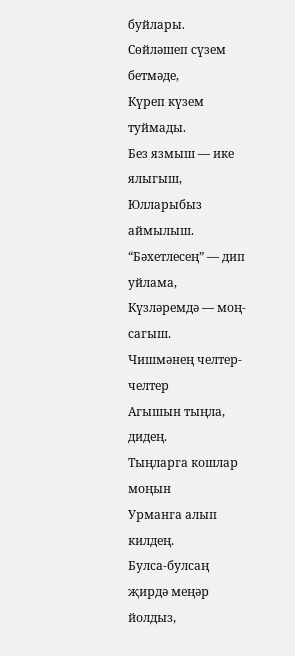буйлары.
Сөйләшеп сүзем бетмәде,
Күреп күзем туймады.
Без язмыш — ике ялыгыш,
Юлларыбыз аймылыш.
“Бәхетлесең” — дип уйлама,
Күзләремдә — моң-сагыш.
Чишмәнең челтер-челтер
Агышын тыңла, дидең.
Тыңларга кошлар моңын
Урманга алып килдең.
Булса-булсаң җирдә меңәр йолдыз,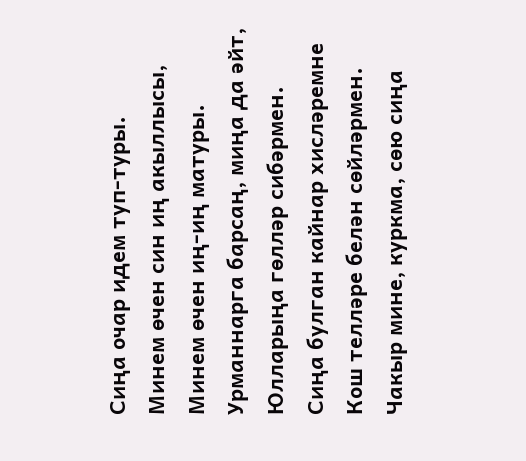Сиңа очар идем туп-туры.
Минем өчен син иң акыллысы,
Минем өчен иң-иң матуры.
Урманнарга барсаң, миңа да әйт,
Юлларыңа гөлләр сибәрмен.
Сиңа булган кайнар хисләремне
Кош телләре белән сөйләрмен.
Чакыр мине, куркма, сөю сиңа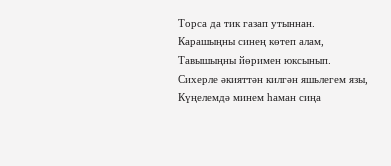Торса да тик газап утыннан.
Карашыңны синең көтеп алам,
Тавышыңны йөримен юксынып.
Сихерле әкияттән килгән яшьлегем язы,
Күңелемдә минем һаман сиңа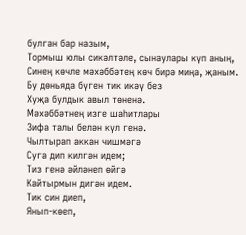булган бар назым,
Тормыш юлы сикәлтәле, сынаулары күп аның,
Синең көчле мәхәббәтең көч бирә миңа, җаным.
Бу дөньяда бүген тик икәү без
Хуҗа булдык авыл төненә.
Мәхәббәтнең изге шаһитлары
Зифа талы белән күл генә.
Чылтырап аккан чишмәгә
Суга дип килгән идем;
Тиз генә әйләнеп өйгә
Кайтырмын дигән идем.
Тик син диеп,
Янып-көеп,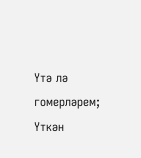Үтә лә гомерләрем;
Үткән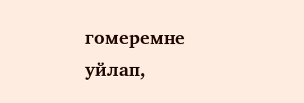гомеремне уйлап,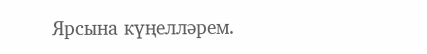Ярсына күңелләрем.